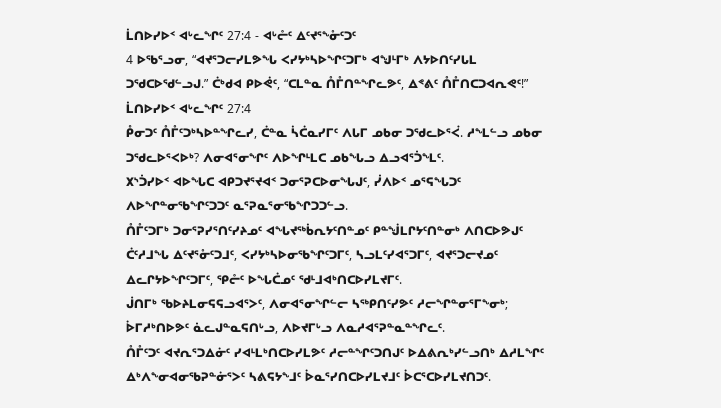ᒫᑎᐅᓯᐅᑉ ᐊᒡᓚᖏᑦ 27:4 - ᐊᒡᓔᑦ ᐃᑦᔪᕐᖕᓁᑦᑐᑦ
4 ᐅᖃᕐᓗᓂ, “ᐊᔪᕐᑐᓕᓯᒪᕗᖓ ᐸᓯᔭᒃᓴᐅᖏᑦᑐᒥᒃ ᐊᖑᒻᒥᒃ ᐱᔭᐅᑎᑦᓯᒐᒪ ᑐᖁᑕᐅᖁᓪᓗᒍ.” ᑖᒃᑯᐊ ᑭᐅᕚᑦ, “ᑕᒪᓐᓇ ᑍᒤᑎᓐᖏᓚᕗᑦ, ᐃᕝᕕᑦ ᑍᒤᑎᑕᑐᐊᕆᕙᑦ!”
ᒫᑎᐅᓯᐅᑉ ᐊᒡᓚᖏᑦ 27:4
ᑬᓂᑐᑦ ᑍᒤᑦᑐᒃᓴᐅᓐᖏᓚᓯ, ᑖᓐᓇ ᓵᑖᓇᓯᒥᑦ ᐱᒐᒥ ᓄᑲᓂ ᑐᖁᓚᐅᕐᐹ. ᓱᖕᒪᓪᓗ ᓄᑲᓂ ᑐᖁᓚᐅᕐᐸᐅᒃ? ᐱᓂᐊᕐᓂᖏᑦ ᐱᐅᖏᒻᒪᑕ ᓄᑲᖓᓗ ᐃᓗᐊᕐᑑᖕᒪᑦ.
᙭ᔅᑑᓯᐅᑉ ᐊᐅᖓᑕ ᐊᑭᑐᔪᕐᔪᐊᑉ ᑐᓂᕐᕈᑕᐅᓂᖓᒍᑦ, ᓰᐱᐅᑉ ᓄᕐᕋᖓᑐᑦ ᐱᐅᖏᓐᓂᖃᖏᑦᑐᑐᑦ ᓇᕐᕈᓇᕐᓂᖃᖏᑐᑐᓪᓗ.
ᑍᒤᑦᑐᒥᒃ ᑐᓂᕐᕈᓯᕐᑎᑦᓯᔨᓄᑦ ᐊᖓᔪᖅᑳᕆᔭᑦᑎᓐᓄᑦ ᑭᓐᖒᒪᒋᔭᑦᑎᓐᓂᒃ ᐱᑎᑕᐅᕗᒍᑦ ᑖᑦᓱᒧᖓ ᐃᑦᔪᕐᓁᑦᑐᒧᑦ, ᐸᓯᔭᒃᓴᐅᓂᖃᖏᑦᑐᒥᑦ, ᓴᓗᒪᑦᓯᐊᕐᑐᒥᑦ, ᐊᔪᕐᑐᓕᔪᓄᑦ ᐃᓚᒋᔭᐅᖏᑦᑐᒥᑦ, ᕿᓔᑦ ᐅᖓᑖᓄᑦ ᖁᒻᒧᐊᒃᑎᑕᐅᓯᒪᔪᒥᑦ.
ᒎᑎᒥᒃ ᖃᐅᔨᒪᓂᕋᕋᓗᐊᕐᐳᑦ, ᐱᓂᐊᕐᓂᖏᓪᓕ ᓴᖅᑭᑎᑦᓯᕗᑦ ᓱᓕᖏᓐᓂᕐᒥᖕᓂᒃ; ᐆᒥᓱᒃᑎᐅᕗᑦ ᓈᓚᒍᓐᓇᕋᑎᒡᓗ, ᐱᐅᔪᒥᒡᓗ ᐱᓇᓱᐊᕐᕈᓐᓇᓐᖏᓚᑦ.
ᑍᒤᑦᑐᑦ ᐊᔪᕆᕐᑐᐃᓃᑦ ᓯᐊᒻᒪᒃᑎᑕᐅᓯᒪᕗᑦ ᓱᓕᓐᖏᑦᑐᑎᒍᑦ ᐅᐃᕕᕆᒃᓯᓪᓗᑎᒃ ᐃᓱᒪᖏᑦ ᐃᒃᐱᖕᓂᐊᓂᖃᕈᓐᓃᕐᐳᑦ ᓴᕕᕋᔭᖕᒧᑦ ᐆᓇᕐᓯᑎᑕᐅᓯᒪᔪᒧᑦ ᐆᑕᕐᑕᐅᓯᒪᔪᑎᑐᑦ.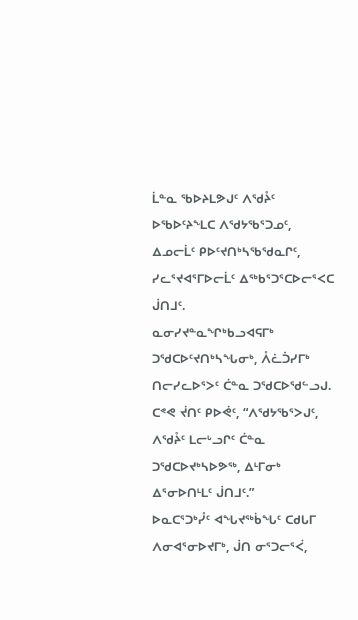ᒫᓐᓇ ᖃᐅᔨᒪᕗᒍᑦ ᐱᖁᔧᑦ ᐅᖃᐅᑦᔨᖕᒪᑕ ᐱᖁᔭᖃᕐᑐᓄᑦ, ᐃᓄᓕᒫᑦ ᑭᐅᑦᔪᑎᒃᓴᖃᖁᓇᒋᑦ, ᓯᓚᕐᔪᐊᕐᒥᐅᓕᒫᑦ ᐃᖅᑲᕐᑐᕐᑕᐅᓕᕐᐸᑕ ᒎᑎᒧᑦ.
ᓇᓂᓯᔪᓐᓇᖏᒃᑲᓗᐊᕋᒥᒃ ᑐᖁᑕᐅᑦᔪᑎᒃᓴᖓᓂᒃ, ᐰᓛᑑᓯᒥᒃ ᑎᓕᓯᓚᐅᕐᐳᑦ ᑖᓐᓇ ᑐᖁᑕᐅᖁᓪᓗᒍ.
ᑕᕝᕙ ᔫᑎᑦ ᑭᐅᕚᑦ, “ᐱᖁᔭᖃᕐᐳᒍᑦ, ᐱᖁᔧᑦ ᒪᓕᒡᓗᒋᑦ ᑖᓐᓇ ᑐᖁᑕᐅᔪᒃᓴᐅᕗᖅ, ᐃᒻᒥᓂᒃ ᐃᕐᓂᐅᑎᒻᒪᑦ ᒎᑎᒧᑦ.”
ᐅᓇᑕᕐᑐᒃᓮᑦ ᐊᖓᔪᖅᑳᖓᑦ ᑕᑯᒐᒥ ᐱᓂᐊᕐᓂᐅᔪᒥᒃ, ᒎᑎ ᓂᕐᑐᓕᕐᐹ,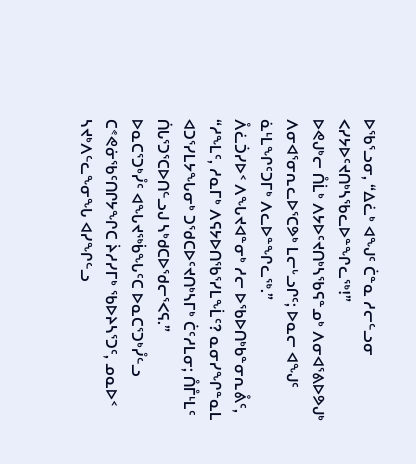ᐅᖃᕐᓗᓂ, “ᐃᓛᒃ ᐊᖑᑦ ᑖᓐᓇ ᓱᓕᓪᓗᓂ ᐸᓯᔭᐅᑦᔪᑎᒃᓴᖃᓚᐅᓐᖏᓚᖅ!”
ᐅᕙᒍᒃᓕ ᑍᒫᒃ ᐱᔭᐅᑦᔪᑎᒃᓴᖃᕋᓐᓄᒃ ᐱᓂᐊᕐᕕᐅᕗᒍᒃ ᐱᓂᐊᕐᓂᕆᓚᐅᕐᑕᕗᒃ ᒪᓕᒡᓗᒋᑦ; ᐅᓇᓕ ᐊᖑᑦ ᓈᒻᒪᖏᑦᑐᒥᒃ ᐱᓚᐅᓐᖏᓚᖅ.”
ᐰᓛᑑᓯᐅᑉ ᐱᖓᔪᐊᓐᓂᒃ ᓱᓕ ᐅᖃᐅᑎᒃᑲᓐᓂᕆᕔᑦ, “ᓱᖕᒪᑦ, ᓱᓇᒥᒃ ᐱᕋᔭᐅᑎᖃᕐᓯᒪᖕᒫᑦ? ᓇᓂᓯᖏᓐᓇᒪ ᐊᑐᕐᓯᒪᔭᖓᓂᒃ ᑐᖁᑕᐅᑦᔪᑎᒃᓴᒥᒃ ᑖᑦᓱᒪᓂ; ᑍᒤᒻᒪᑦ ᑏᒐᕐᑐᕐᑕᐅᑎᓪᓗᒍ ᓴᒃᑯᑕᐅᖁᓕᕐᐸᕋ.”
ᐅᓇᑕᕐᑐᒃᓮᑦ ᐊᖓᔪᖅᑳᖓᑦᑕ ᐅᓇᑕᕐᑐᒃᓮᓪᓗ ᑕᕝᕙᓃᖃᑦᑎᒋᔭᖏᑕ ᔩᓱᓯᒥᒃ ᖃᐅᔨᓴᕐᑐᑦ, ᓄᓇᐅᑉ ᓴᔪᒃᐱᓪᓚᖕᓂᖓ ᐊᓯᖏᓪᓗ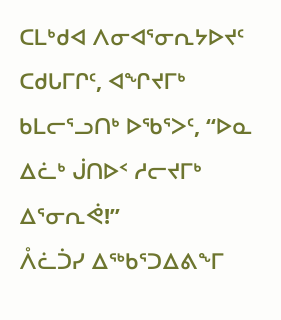ᑕᒪᒃᑯᐊ ᐱᓂᐊᕐᓂᕆᔭᐅᔪᑦ ᑕᑯᒐᒥᒋᑦ, ᐊᖏᔪᒥᒃ ᑲᒪᓕᕐᓗᑎᒃ ᐅᖃᕐᐳᑦ, “ᐅᓇ ᐃᓛᒃ ᒎᑎᐅᑉ ᓱᓕᔪᒥᒃ ᐃᕐᓂᕆᕚ!”
ᐰᓛᑑᓯ ᐃᖅᑲᕐᑐᐃᕕᖕᒥ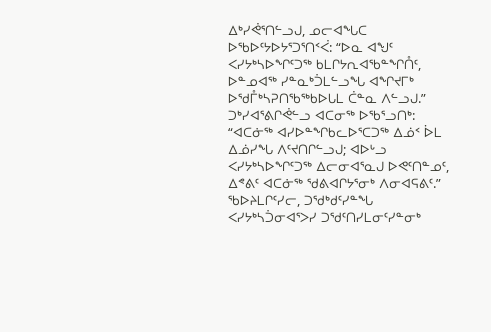ᐃᒃᓯᕚᕐᑎᓪᓗᒍ, ᓄᓕᐊᖓᑕ ᐅᖃᐅᑦᔭᐅᔭᕐᑐᕐᑎᑉᐹ: “ᐅᓇ ᐊᖑᑦ ᐸᓯᔭᒃᓴᐅᖏᑦᑐᖅ ᑲᒪᒋᔭᕆᐊᖃᓐᖏᑍᑦ, ᐅᓐᓄᐊᖅ ᓯᓐᓇᒃᑑᒪᓪᓗᖓ ᐊᖏᔪᒥᒃ ᐅᖁᒤᒃᓴᕈᑎᖃᖅᑲᐅᒐᒪ ᑖᓐᓇ ᐱᓪᓗᒍ.”
ᑐᒃᓯᐊᕐᕕᒋᕚᓪᓗ ᐊᑕᓂᖅ ᐅᖃᕐᓗᑎᒃ: “ᐊᑕᓃᖅ ᐊᓯᐅᓐᖏᑲᓚᐅᕐᑕᑐᖅ ᐃᓅᑉ ᐆᒪ ᐃᓅᓯᖓ ᐱᑦᔪᑎᒋᓪᓗᒍ; ᐊᐅᒡᓗ ᐸᓯᔭᒃᓴᐅᖏᑦᑐᖅ ᐃᓕᓂᐊᕐᓇᒍ ᐅᕙᑦᑎᓐᓄᑦ, ᐃᕝᕕᑦ ᐊᑕᓃᖅ ᖁᕕᐊᒋᔭᕐᓂᒃ ᐱᓂᐊᕋᕕᑦ.”
ᖃᐅᔨᒪᒋᑦᓯᓕ, ᑐᖁᒃᑯᑦᓯᓐᖓ ᐸᓯᔭᒃᓴᑑᓂᐊᕐᐳᓯ ᑐᖁᑦᑎᓯᒪᓂᑦᓯᓐᓂᒃ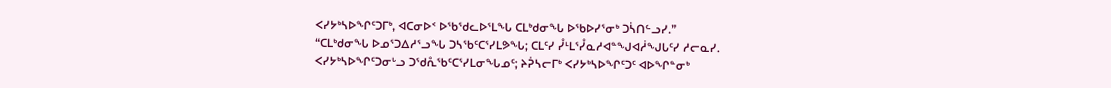ᐸᓯᔭᒃᓴᐅᖏᑦᑐᒥᒃ, ᐊᑕᓂᐅᑉ ᐅᖃᖁᓚᐅᕐᒪᖓ ᑕᒪᒃᑯᓂᖓ ᐅᖃᐅᓯᕐᓂᒃ ᑐᓵᑎᓪᓗᓯ.”
“ᑕᒪᒃᑯᓂᖓ ᐅᓄᕐᑐᐃᓱᕐᓗᖓ ᑐᓴᖃᑦᑕᕐᓯᒪᕗᖓ; ᑕᒪᑦᓯ ᓮᒻᒪᕐᓮᓇᓱᐊᓐᖑᐊᓲᖑᒐᑦᓯ ᓱᓕᓇᓯ.
ᐸᓯᔭᒃᓴᐅᖏᑦᑐᓂᒡᓗ ᑐᖁᕅᖃᑦᑕᕐᓯᒪᓂᖓᓄᑦ; ᔨᕉᓴᓕᒥᒃ ᐸᓯᔭᒃᓴᐅᖏᑦᑐᑦ ᐊᐅᖏᓐᓂᒃ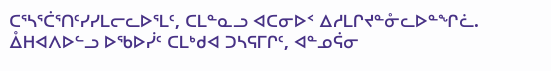ᑕᕐᓴᕐᑖᕐᑎᑦᓯᓯᒪᓕᓚᐅᕐᒪᑦ, ᑕᒪᓐᓇᓗ ᐊᑕᓂᐅᑉ ᐃᓱᒪᒋᔪᓐᓁᓚᐅᓐᖏᓛ.
ᐂᕼᐊᐱᐅᓪᓗ ᐅᖃᐅᓰᑦ ᑕᒪᒃᑯᐊ ᑐᓴᕋᒥᒋᑦ, ᐊᓐᓄᕌᓂ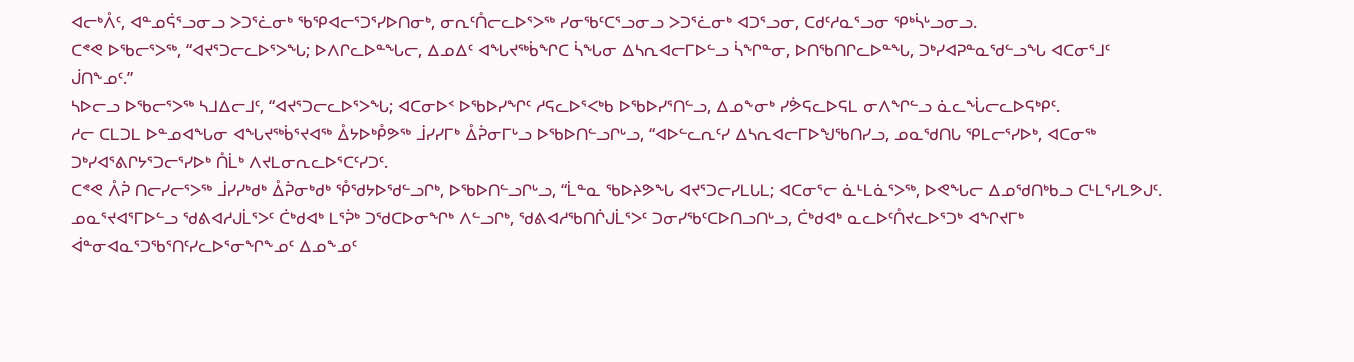ᐊᓕᒃᐰᑦ, ᐊᓐᓄᕌᕐᓗᓂᓗ ᐳᑐᕐᓛᓂᒃ ᖃᕿᐊᓕᕐᑐᕐᓯᐅᑎᓂᒃ, ᓂᕆᑦᑍᓕᓚᐅᕐᐳᖅ ᓯᓂᖃᑦᑕᕐᓗᓂᓗ ᐳᑐᕐᓛᓂᒃ ᐊᑐᕐᓗᓂ, ᑕᑯᑦᓱᓇᕐᓗᓂ ᕿᒃᓵᒡᓗᓂᓗ.
ᑕᕝᕙ ᐅᖃᓕᕐᐳᖅ, “ᐊᔪᕐᑐᓕᓚᐅᕐᐳᖓ; ᐅᐱᒋᓚᐅᓐᖓᓕ, ᐃᓄᐃᑦ ᐊᖓᔪᖅᑳᖏᑕ ᓵᖓᓂ ᐃᓴᕆᐊᓕᒥᐅᓪᓗ ᓵᖏᓐᓂ, ᐅᑎᖃᑎᒋᓚᐅᓐᖓ, ᑐᒃᓯᐊᕈᓐᓇᖁᓪᓗᖓ ᐊᑕᓂᕐᒧᑦ ᒎᑎᖕᓄᑦ.”
ᓴᐅᓕᓗ ᐅᖃᓕᕐᐳᖅ ᓴᒧᐃᓕᒧᑦ, “ᐊᔪᕐᑐᓕᓚᐅᕐᐳᖓ; ᐊᑕᓂᐅᑉ ᐅᖃᐅᓯᖏᑦ ᓱᕋᓚᐅᕐᐸᒃᑲ ᐅᖃᐅᓯᕐᑎᓪᓗ, ᐃᓄᖕᓂᒃ ᓯᕘᕋᓚᐅᕋᒪ ᓂᐱᖏᓪᓗ ᓈᓚᖔᓕᓚᐅᕋᒃᑭᑦ.
ᓱᓕ ᑕᒪᑐᒪ ᐅᓐᓄᐊᖓᓂ ᐊᖓᔪᖅᑳᕐᔪᐊᖅ ᐂᔭᐅᒃᑬᕗᖅ ᒨᓯᓯᒥᒃ ᐂᕉᓂᒥᒡᓗ ᐅᖃᐅᑎᓪᓗᒋᒡᓗ, “ᐊᐅᓪᓚᕆᑦᓯ ᐃᓴᕆᐊᓕᒥᐅᖑᖃᑎᓯᓗ, ᓄᓇᖁᑎᒐ ᕿᒪᓕᕐᓯᐅᒃ, ᐊᑕᓂᖅ ᑐᒃᓯᐊᕐᕕᒋᔭᕐᑐᓕᕐᓯᐅᒃ ᑍᒫᒃ ᐱᔪᒪᓂᕆᓚᐅᕐᑕᑦᓯᑐᑦ.
ᑕᕝᕙ ᐰᕉ ᑎᓕᓯᓕᕐᐳᖅ ᒨᓯᓯᒃᑯᒃ ᐂᕉᓂᒃᑯᒃ ᕾᖁᔭᐅᖁᓪᓗᒋᒃ, ᐅᖃᐅᑎᓪᓗᒋᒡᓗ, “ᒫᓐᓇ ᖃᐅᔨᕗᖓ ᐊᔪᕐᑐᓕᓯᒪᒐᒪ; ᐊᑕᓂᕐᓕ ᓈᒻᒪᓈᕐᐳᖅ, ᐅᕙᖓᓕ ᐃᓄᖁᑎᒃᑲᓗ ᑕᒻᒪᕐᓯᒪᕗᒍᑦ.
ᓄᓇᕐᔪᐊᕐᒥᐅᓪᓗ ᖁᕕᐊᓱᒍᒫᕐᐳᑦ ᑖᒃᑯᐊᒃ ᒪᕐᕉᒃ ᑐᖁᑕᐅᓂᖏᒃ ᐱᓪᓗᒋᒃ, ᖁᕕᐊᓱᖃᑎᒌᒍᒫᕐᐳᑦ ᑐᓂᓯᖃᑦᑕᐅᑎᓗᑎᒡᓗ, ᑖᒃᑯᐊᒃ ᓇᓚᐅᑦᑍᔪᓚᐅᕐᑐᒃ ᐊᖏᔪᒥᒃ ᐋᓐᓂᐊᓇᕐᑐᖃᕐᑎᑦᓯᓚᐅᕐᓂᖏᖕᓄᑦ ᐃᓄᖕᓄᑦ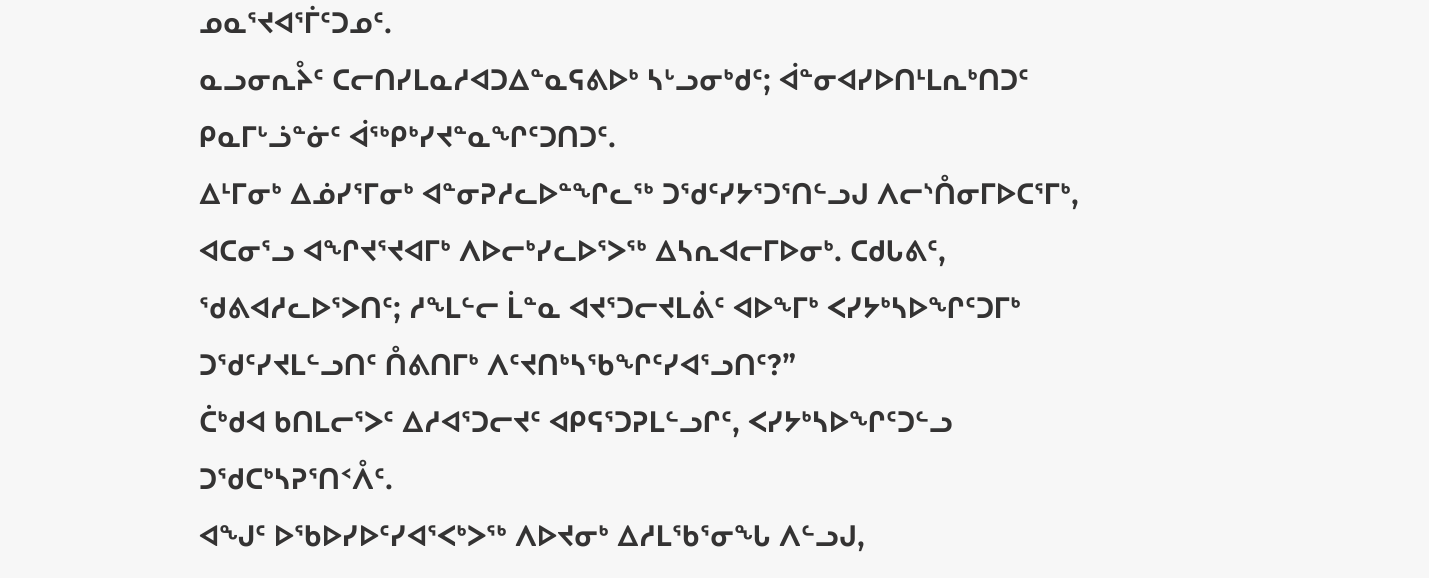ᓄᓇᕐᔪᐊᕐᒦᑦᑐᓄᑦ.
ᓇᓗᓂᕆᔧᑦ ᑕᓕᑎᓯᒪᓇᓱᐊᑐᐃᓐᓇᕋᕕᐅᒃ ᓴᒡᓗᓂᒃᑯᑦ; ᐋᓐᓂᐊᓯᐅᑎᒻᒪᕆᒃᑎᑐᑦ ᑭᓇᒥᒡᓘᓐᓃᑦ ᐋᖅᑭᒃᓯᔪᓐᓇᖏᑦᑐᑎᑐᑦ.
ᐃᒻᒥᓂᒃ ᐃᓅᓯᕐᒥᓂᒃ ᐊᓐᓂᕈᓱᓚᐅᓐᖏᓚᖅ ᑐᖁᑦᓯᔭᕐᑐᕐᑎᓪᓗᒍ ᐱᓕᔅᑍᓂᒥᐅᑕᕐᒥᒃ, ᐊᑕᓂᕐᓗ ᐊᖏᔪᕐᔪᐊᒥᒃ ᐱᐅᓕᒃᓯᓚᐅᕐᐳᖅ ᐃᓴᕆᐊᓕᒥᐅᓂᒃ. ᑕᑯᒐᕕᑦ, ᖁᕕᐊᓱᓚᐅᕐᐳᑎᑦ; ᓱᖕᒪᓪᓕ ᒫᓐᓇ ᐊᔪᕐᑐᓕᔪᒪᕖᑦ ᐊᐅᖕᒥᒃ ᐸᓯᔭᒃᓴᐅᖏᑦᑐᒥᒃ ᑐᖁᑦᓯᔪᒪᓪᓗᑎᑦ ᑍᕕᑎᒥᒃ ᐱᑦᔪᑎᒃᓴᖃᖏᑦᓯᐊᕐᓗᑎᑦ?”
ᑖᒃᑯᐊ ᑲᑎᒪᓕᕐᐳᑦ ᐃᓱᐊᕐᑐᓕᔪᑦ ᐊᑭᕋᕐᑐᕈᒪᓪᓗᒋᑦ, ᐸᓯᔭᒃᓴᐅᖏᑦᑐᓪᓗ ᑐᖁᑕᒃᓴᕈᕐᑎᑉᐰᑦ.
ᐊᖑᑦ ᐅᖃᐅᓯᐅᑦᓯᐊᕐᐸᒃᐳᖅ ᐱᐅᔪᓂᒃ ᐃᓱᒪᖃᕐᓂᖓ ᐱᓪᓗᒍ,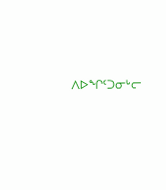ᐱᐅᖏᑦᑐᓂᒡᓕ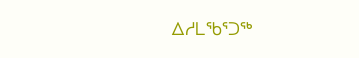ᐃᓱᒪᖃᕐᑐᖅ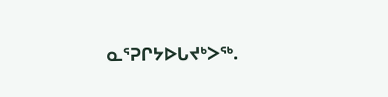ᓇᕐᕈᒋᔭᐅᒐᔪᒃᐳᖅ.